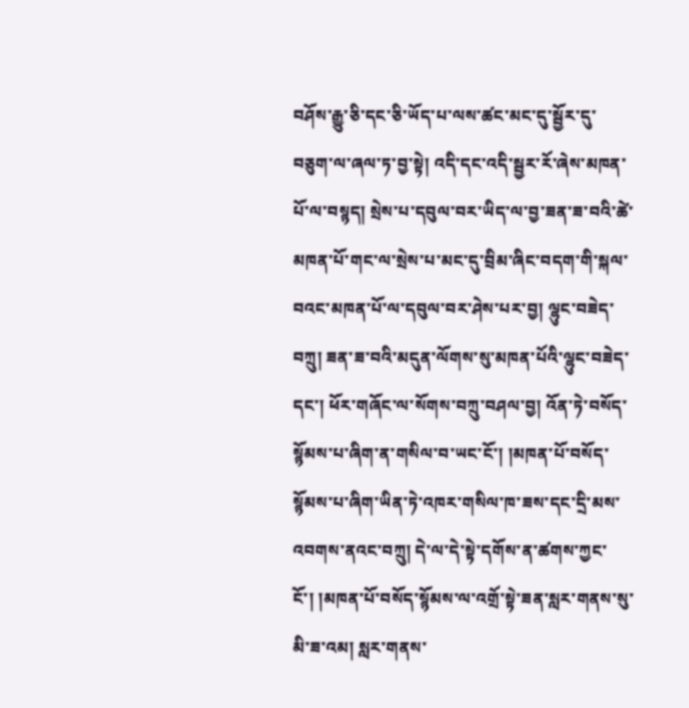བཤོས་རྒྱུ་ཅི་དང་ཅི་ཡོད་པ་ལས་ཚང་མང་དུ་སྦྱོར་དུ་བཅུག་ལ་ཞལ་ཏ་བྱ་སྟེ། འདི་དང་འདི་སྦྱར་རོ་ཞེས་མཁན་པོ་ལ་བསྙད། སྲེས་པ་དབུལ་བར་ཡིད་ལ་བྱ་ཟན་ཟ་བའི་ཚེ་མཁན་པོ་གང་ལ་སྲེས་པ་མང་དུ་བྲིམ་ཞིང་བདག་གི་སྐལ་བའང་མཁན་པོ་ལ་དབུལ་བར་ཤེས་པར་བྱ། ལྷུང་བཟེད་བཀྲུ། ཟན་ཟ་བའི་མདུན་ལོགས་སུ་མཁན་པོའི་ལྷུང་བཟེད་དང་། ཕོར་གཞོང་ལ་སོགས་བཀྲུ་བཤལ་བྱ། འོན་ཏེ་བསོད་སྙོམས་པ་ཞིག་ན་གསིལ་བ་ཡང་ངོ་། །མཁན་པོ་བསོད་སྙོམས་པ་ཞིག་ཡིན་ཏེ་འཁར་གསིལ་ཁ་ཟས་དང་དྲི་མས་འབགས་ནའང་བཀྲུ། དེ་ལ་དེ་སྟེ་དགོས་ན་ཚགས་ཀྱང་ངོ་། །མཁན་པོ་བསོད་སྙོམས་ལ་འགྲོ་སྟེ་ཟན་སླར་གནས་སུ་མི་ཟ་འམ། སླར་གནས་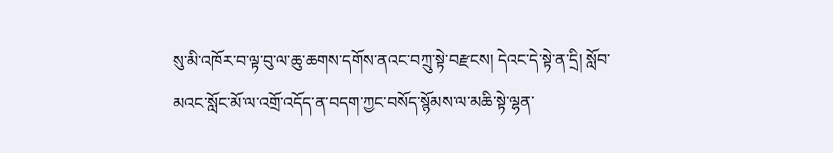སུ་མི་འཁོར་བ་ལྟ་བུ་ལ་ཆུ་ཆགས་དགོས་ནའང་བཀྲུ་སྟེ་བརྫངས། དེའང་དེ་སྟེ་ན་དྲི། སློབ་མའང་སློང་མོ་ལ་འགྲོ་འདོད་ན་བདག་ཀྱང་བསོད་སྙོམས་ལ་མཆི་སྟེ་ལྷན་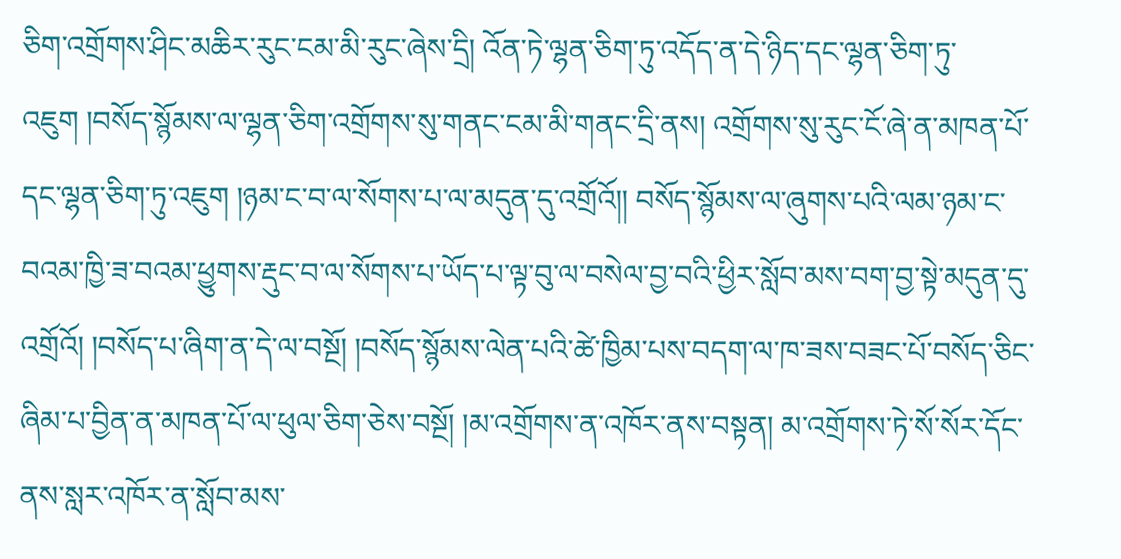ཅིག་འགྲོགས་ཤིང་མཆིར་རུང་ངམ་མི་རུང་ཞེས་དྲི། འོན་ཏེ་ལྷན་ཅིག་ཏུ་འདོད་ན་དེ་ཉིད་དང་ལྷན་ཅིག་ཏུ་འཇུག །བསོད་སྙོམས་ལ་ལྷན་ཅིག་འགྲོགས་སུ་གནང་ངམ་མི་གནང་དྲི་ནས། འགྲོགས་སུ་རུང་ངོ་ཞེ་ན་མཁན་པོ་དང་ལྷན་ཅིག་ཏུ་འཇུག །ཉམ་ང་བ་ལ་སོགས་པ་ལ་མདུན་དུ་འགྲོའོ།། བསོད་སྙོམས་ལ་ཞུགས་པའི་ལམ་ཉམ་ང་བའམ་ཁྱི་ཟ་བའམ་ཕྱུགས་རྡུང་བ་ལ་སོགས་པ་ཡོད་པ་ལྟ་བུ་ལ་བསེལ་བྱ་བའི་ཕྱིར་སློབ་མས་བག་བྱ་སྟེ་མདུན་དུ་འགྲོའོ། །བསོད་པ་ཞིག་ན་དེ་ལ་བསྔོ། །བསོད་སྙོམས་ལེན་པའི་ཚེ་ཁྱིམ་པས་བདག་ལ་ཁ་ཟས་བཟང་པོ་བསོད་ཅིང་ཞིམ་པ་བྱིན་ན་མཁན་པོ་ལ་ཕུལ་ཅིག་ཅེས་བསྔོ། །མ་འགྲོགས་ན་འཁོར་ནས་བསྟན། མ་འགྲོགས་ཏེ་སོ་སོར་དོང་ནས་སླར་འཁོར་ན་སློབ་མས་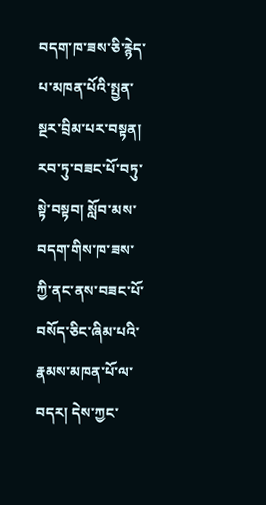བདག་ཁ་ཟས་ཅི་རྙེད་པ་མཁན་པོའི་སྤྱན་སྔར་བྲིམ་པར་བསྟན། རབ་ཏུ་བཟང་པོ་བཏུ་སྟེ་བསྟབ། སློབ་མས་བདག་གིས་ཁ་ཟས་ཀྱི་ནང་ནས་བཟང་པོ་བསོད་ཅིང་ཞིམ་པའི་རྣམས་མཁན་པོ་ལ་བདར། དེས་ཀྱང་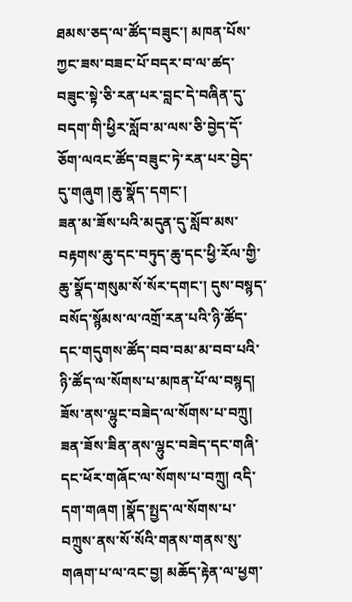ཐམས་ཅད་ལ་ཚོད་བཟུང་། མཁན་པོས་ཀྱང་ཟས་བཟང་པོ་བདར་བ་ལ་ཚད་བཟུང་སྟེ་ཅི་རན་པར་བླང་དེ་བཞིན་དུ་བདག་གི་ཕྱིར་སློབ་མ་ལས་ཅི་བྱེད་དོ་ཅོག་ལའང་ཚོད་བཟུང་ཏེ་རན་པར་བྱེད་དུ་གཞུག །ཆུ་སྣོད་དགང་།
ཟན་མ་ཟོས་པའི་མདུན་དུ་སློབ་མས་བརྟགས་ཆུ་དང་བཏུད་ཆུ་དང་ཕྱི་རོལ་གྱི་ཆུ་སྣོད་གསུམ་སོ་སོར་དགང་། དུས་བསྙད་བསོད་སྙོམས་ལ་འགྲོ་རན་པའི་ཉི་ཚོད་དང་གདུགས་ཚོད་བབ་བམ་མ་བབ་པའི་ཉི་ཚོད་ལ་སོགས་པ་མཁན་པོ་ལ་བསྙད། ཟོས་ནས་ལྷུང་བཟེད་ལ་སོགས་པ་བཀྲུ། ཟན་ཟོས་ཟིན་ནས་ལྷུང་བཟེད་དང་གཞི་དང་ཕོར་གཞོང་ལ་སོགས་པ་བཀྲུ། འདི་དག་གཞག །སྣོད་སྤྱད་ལ་སོགས་པ་བཀྲུས་ནས་སོ་སོའི་གནས་གནས་སུ་གཞག་པ་ལ་འང་བྱ། མཆོད་རྟེན་ལ་ཕྱག་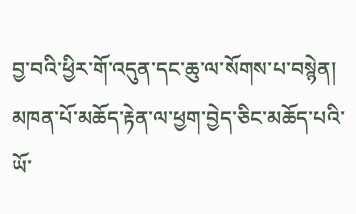བྱ་བའི་ཕྱིར་གོ་འདུན་དང་ཆུ་ལ་སོགས་པ་བསྙེན། མཁན་པོ་མཆོད་རྟེན་ལ་ཕྱག་བྱེད་ཅིང་མཆོད་པའི་ཡོ་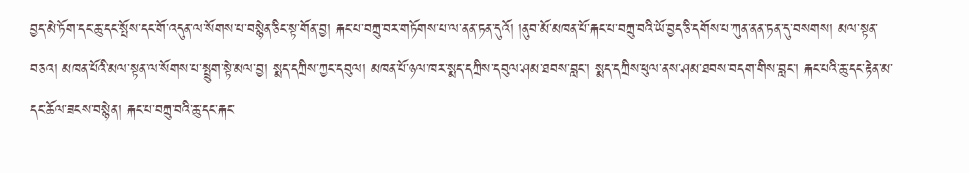བྱད་མེ་ཏོག་དང་ཆུ་དང་སྤོས་དང་གོ་འདུན་ལ་སོགས་པ་བསྙེན་ཅིང་སྟ་གོན་བྱ། རྐང་པ་བཀྲུ་བར་གཏོགས་པ་ལ་ནན་ཏན་དུའོ། །ནུབ་མོ་མཁན་པོ་རྐང་པ་བཀྲུ་བའི་ཡོ་བྱད་ཅི་དགོས་པ་ཀུན་ནན་ཏན་དུ་བསགས། མལ་སྟན་བཅའ། མཁན་པོའི་མལ་སྟན་ལ་སོགས་པ་སྤྲུག་སྟེ་མལ་བྱ། སྨད་དཀྲིས་ཀྱང་དབུལ། མཁན་པོ་ཉལ་ཁར་སྨད་དཀྲིས་དབུལ་ཤམ་ཐབས་བླང་། སྨད་དཀྲིས་ཕུལ་ནས་ཤམ་ཐབས་བདག་གིས་བླང་། རྐང་པའི་ཆུ་དང་རྟེན་མ་དང་ཆོལ་ཟངས་བསྙེན། རྐང་པ་བཀྲུ་བའི་ཆུ་དང་རྐང་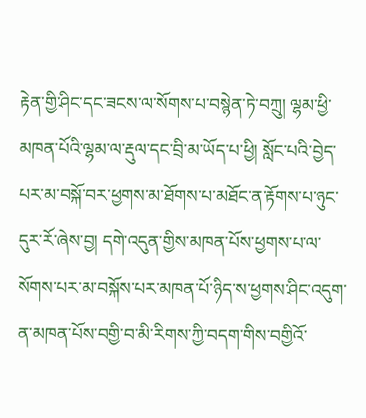རྟེན་གྱི་ཤིང་དང་ཟངས་ལ་སོགས་པ་བསྙེན་ཏེ་བཀྲུ། ལྷམ་ཕྱི་མཁན་པོའི་ལྷམ་ལ་རྡུལ་དང་བྲི་མ་ཡོད་པ་ཕྱི། སློང་པའི་བྱེད་པར་མ་བསྐོ་བར་ཕྱགས་མ་ཐོགས་པ་མཐོང་ན་རྟོགས་པ་ཉུང་དུར་རོ་ཞེས་བྱ། དགེ་འདུན་གྱིས་མཁན་པོས་ཕྱགས་པ་ལ་སོགས་པར་མ་བསྐོས་པར་མཁན་པོ་ཉིད་ས་ཕྱགས་ཤིང་འདུག་ན་མཁན་པོས་བགྱི་བ་མི་རིགས་ཀྱི་བདག་གིས་བགྱིའོ་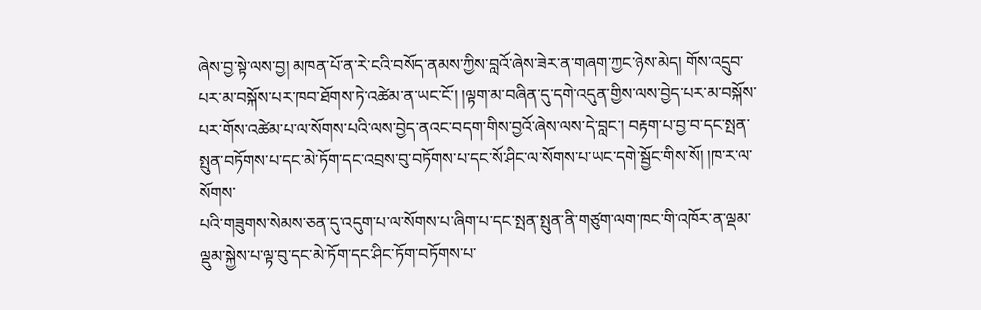ཞེས་བྱ་སྟེ་ལས་བྱ། མཁན་པོ་ན་རེ་ངའི་བསོད་ནམས་ཀྱིས་བླའོ་ཞེས་ཟེར་ན་གཞག་ཀྱང་ཉེས་མེད། གོས་འདྲུབ་པར་མ་བསྐོས་པར་ཁབ་ཐོགས་ཏེ་འཚེམ་ན་ཡང་ངོ་། །ལྟག་མ་བཞིན་དུ་དགེ་འདུན་གྱིས་ལས་བྱེད་པར་མ་བསྐོས་པར་གོས་འཚེམ་པ་ལ་སོགས་པའི་ལས་བྱེད་ནའང་བདག་གིས་བྱའོ་ཞེས་ལས་དེ་བླང་། བརྟག་པ་བྱ་བ་དང་སྤན་སྤུན་བཏོགས་པ་དང་མེ་ཏོག་དང་འབྲས་བུ་བཏོགས་པ་དང་སོ་ཤིང་ལ་སོགས་པ་ཡང་དགེ་སྦྱོང་གིས་སོ། །ཁ་ར་ལ་སོགས་
པའི་གཟུགས་སེམས་ཅན་དུ་འདུག་པ་ལ་སོགས་པ་ཞིག་པ་དང་སྤན་སྤུན་ནི་གཙུག་ལག་ཁང་གི་འཁོར་ན་ལྡམ་ལྡུམ་སྐྱེས་པ་ལྟ་བུ་དང་མེ་ཏོག་དང་ཤིང་ཏོག་བཏོགས་པ་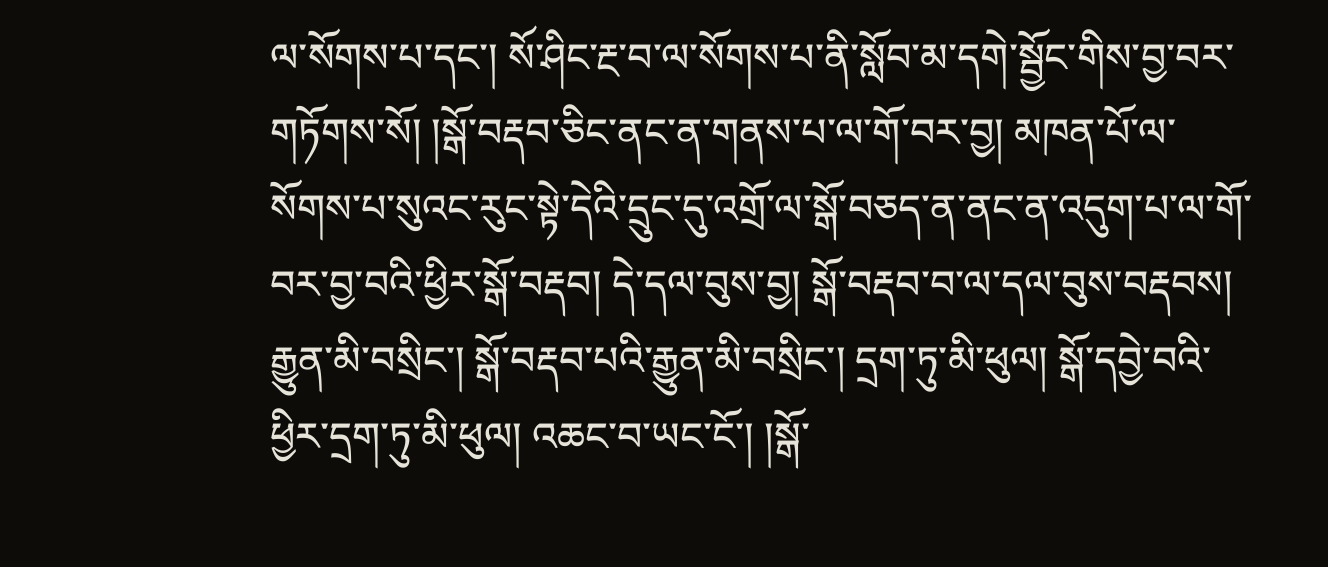ལ་སོགས་པ་དང་། སོ་ཤིང་རྔ་བ་ལ་སོགས་པ་ནི་སློབ་མ་དགེ་སྦྱོང་གིས་བྱ་བར་གཏོགས་སོ། །སྒོ་བརྡབ་ཅིང་ནང་ན་གནས་པ་ལ་གོ་བར་བྱ། མཁན་པོ་ལ་སོགས་པ་སུའང་རུང་སྟེ་དེའི་དྲུང་དུ་འགྲོ་ལ་སྒོ་བཅད་ན་ནང་ན་འདུག་པ་ལ་གོ་བར་བྱ་བའི་ཕྱིར་སྒོ་བརྡབ། དེ་དལ་བུས་བྱ། སྒོ་བརྡབ་བ་ལ་དལ་བུས་བརྡབས། རྒྱུན་མི་བསྲིང་། སྒོ་བརྡབ་པའི་རྒྱུན་མི་བསྲིང་། དྲག་ཏུ་མི་ཕུལ། སྒོ་དབྱེ་བའི་ཕྱིར་དྲག་ཏུ་མི་ཕུལ། འཆང་བ་ཡང་ངོ་། །སྒོ་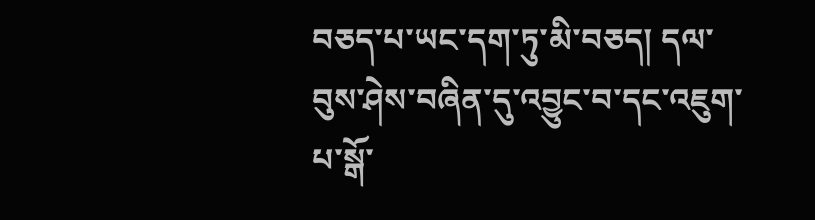བཅད་པ་ཡང་དག་ཏུ་མི་བཅད། དལ་བུས་ཤེས་བཞིན་དུ་འབྱུང་བ་དང་འཇུག་པ་སྒོ་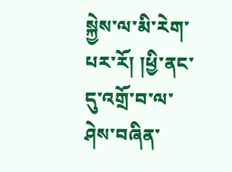སྐྱེས་ལ་མི་རེག་པར་རོ། །ཕྱི་ནང་དུ་འགྲོ་བ་ལ་ཤེས་བཞིན་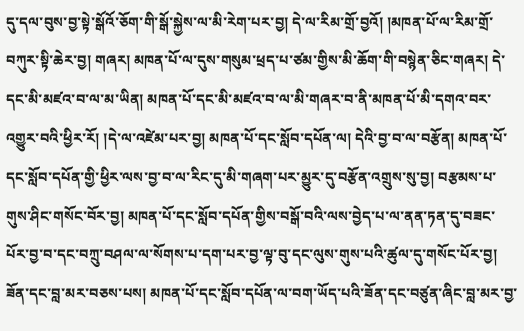དུ་དལ་བུས་བྱ་སྟེ་སྒོའོ་ཅོག་གི་སྒོ་སྐྱེས་ལ་མི་རེག་པར་བྱ། དེ་ལ་རིམ་གྲོ་བྱའོ། །མཁན་པོ་ལ་རིམ་གྲོ་བཀུར་སྟི་ཆེར་བྱ། གཞར། མཁན་པོ་ལ་དུས་གསུམ་ཕྲད་པ་ཙམ་གྱིས་མི་ཆོག་གི་བསྙེན་ཅིང་གཞར། དེ་དང་མི་མཛའ་བ་ལ་མ་ཡིན། མཁན་པོ་དང་མི་མཛའ་བ་ལ་མི་གཞར་བ་ནི་མཁན་པོ་མི་དགའ་བར་འགྱུར་བའི་ཕྱིར་རོ། །དེ་ལ་འཛེམ་པར་བྱ། མཁན་པོ་དང་སློབ་དཔོན་ལ། དེའི་བྱ་བ་ལ་བརྩོན། མཁན་པོ་དང་སློབ་དཔོན་གྱི་ཕྱིར་ལས་བྱ་བ་ལ་རིང་དུ་མི་གཞག་པར་མྱུར་དུ་བརྩོན་འགྲུས་སུ་བྱ། བརྩམས་པ་གུས་ཤིང་གསོང་བོར་བྱ། མཁན་པོ་དང་སློབ་དཔོན་གྱིས་བསྒོ་བའི་ལས་བྱེད་པ་ལ་ནན་ཏན་དུ་བཟང་པོར་བྱ་བ་དང་བཀྲུ་བཤལ་ལ་སོགས་པ་དག་པར་བྱ་ལྟ་བུ་དང་ལུས་གུས་པའི་ཚུལ་དུ་གསོང་པོར་བྱ། ཟོན་དང་བླ་མར་བཅས་པས། མཁན་པོ་དང་སློབ་དཔོན་ལ་བག་ཡོད་པའི་ཟོན་དང་བཙུན་ཞིང་བླ་མར་བྱ་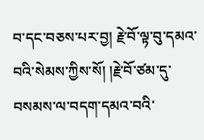བ་དང་བཅས་པར་བྱ། རྗེ་བོ་ལྟ་བུ་དམའ་བའི་སེམས་ཀྱིས་སོ། །རྗེ་བོ་ཙམ་དུ་བསམས་ལ་བདག་དམའ་བའི་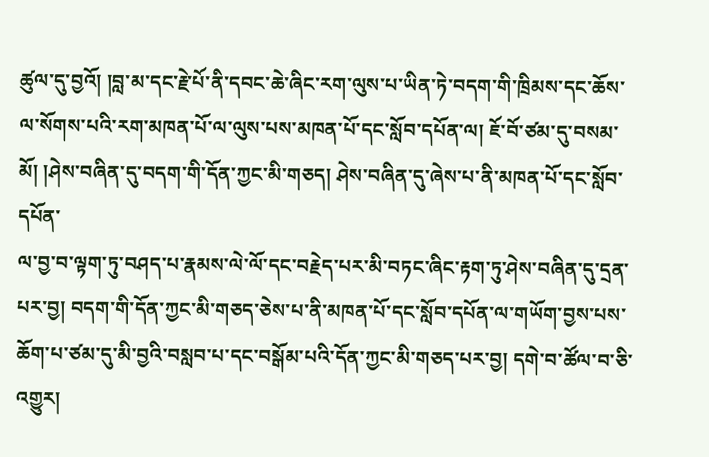ཚུལ་དུ་བྱའོ། །བླ་མ་དང་རྗེ་པོ་ནི་དབང་ཆེ་ཞིང་རག་ལུས་པ་ཡིན་ཏེ་བདག་གི་ཁྲིམས་དང་ཆོས་ལ་སོགས་པའི་རག་མཁན་པོ་ལ་ལུས་པས་མཁན་པོ་དང་སློབ་དཔོན་ལ། ཇོ་བོ་ཙམ་དུ་བསམ་མོ། །ཤེས་བཞིན་དུ་བདག་གི་དོན་ཀྱང་མི་གཅད། ཤེས་བཞིན་དུ་ཞེས་པ་ནི་མཁན་པོ་དང་སློབ་དཔོན་
ལ་བྱ་བ་ལྟག་ཏུ་བཤད་པ་རྣམས་ལེ་ལོ་དང་བརྗེད་པར་མི་བཏང་ཞིང་རྟག་ཏུ་ཤེས་བཞིན་དུ་དྲན་པར་བྱ། བདག་གི་དོན་ཀྱང་མི་གཅད་ཅེས་པ་ནི་མཁན་པོ་དང་སློབ་དཔོན་ལ་གཡོག་བྱས་པས་ཆོག་པ་ཙམ་དུ་མི་བྱའི་བསླབ་པ་དང་བསྒོམ་པའི་དོན་ཀྱང་མི་གཅད་པར་བྱ། དགེ་བ་ཚོལ་བ་ཅི་འགྱུར།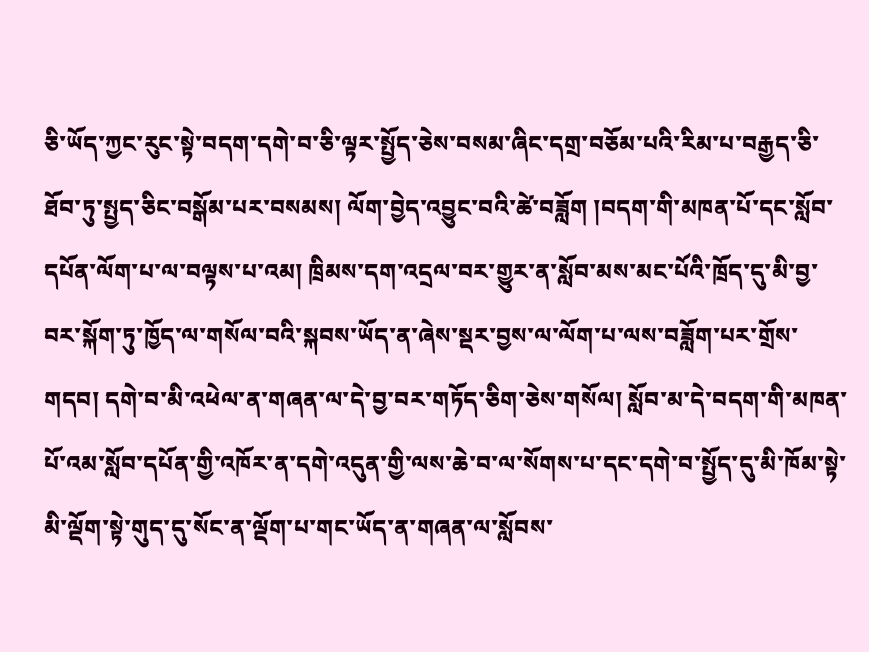ཅི་ཡོད་ཀྱང་རུང་སྟེ་བདག་དགེ་བ་ཅི་ལྟར་སྤྱོད་ཅེས་བསམ་ཞིང་དགྲ་བཅོམ་པའི་རིམ་པ་བརྒྱད་ཅི་ཐོབ་ཏུ་སྤྱད་ཅིང་བསྒོམ་པར་བསམས། ལོག་བྱེད་འབྱུང་བའི་ཚེ་བཟློག །བདག་གི་མཁན་པོ་དང་སློབ་དཔོན་ལོག་པ་ལ་བལྟས་པ་འམ། ཁྲིམས་དག་འདྲལ་བར་གྱུར་ན་སློབ་མས་མང་པོའི་ཁྲོད་དུ་མི་བྱ་བར་སྐོག་ཏུ་ཁྱོད་ལ་གསོལ་བའི་སྐབས་ཡོད་ན་ཞེས་སྡར་བྱས་ལ་ལོག་པ་ལས་བཟློག་པར་གྲོས་གདབ། དགེ་བ་མི་འཕེལ་ན་གཞན་ལ་དེ་བྱ་བར་གཏོད་ཅིག་ཅེས་གསོལ། སློབ་མ་དེ་བདག་གི་མཁན་པོ་འམ་སློབ་དཔོན་གྱི་འཁོར་ན་དགེ་འདུན་གྱི་ལས་ཆེ་བ་ལ་སོགས་པ་དང་དགེ་བ་སྤྱོད་དུ་མི་ཁོམ་སྟེ་མི་ལྡོག་སྟེ་གུད་དུ་སོང་ན་ལྡོག་པ་གང་ཡོད་ན་གཞན་ལ་སློབས་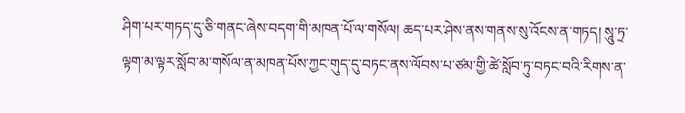ཤིག་པར་གཏད་དུ་ཅི་གནང་ཞེས་བདག་གི་མཁན་པོ་ལ་གསོལ། ཆད་པར་ཤེས་ནས་གནས་སུ་འོངས་ན་གཏད། སཱུ་ཏྲ་ལྟག་མ་ལྟར་སློབ་མ་གསོལ་ན་མཁན་པོས་ཀྱང་གུད་དུ་བཏང་ནས་ལོབས་པ་ཙམ་གྱི་ཚེ་སློབ་ཏུ་བཏང་བའི་རིགས་ན་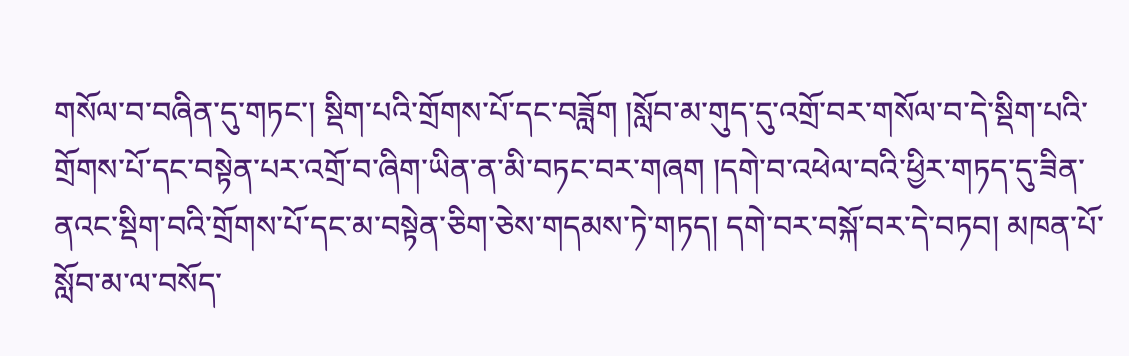གསོལ་བ་བཞིན་དུ་གཏང་། སྡིག་པའི་གྲོགས་པོ་དང་བཟློག །སློབ་མ་གུད་དུ་འགྲོ་བར་གསོལ་བ་དེ་སྡིག་པའི་གྲོགས་པོ་དང་བསྟེན་པར་འགྲོ་བ་ཞིག་ཡིན་ན་མི་བཏང་བར་གཞག །དགེ་བ་འཕེལ་བའི་ཕྱིར་གཏད་དུ་ཟིན་ནའང་སྡིག་བའི་གྲོགས་པོ་དང་མ་བསྟེན་ཅིག་ཅེས་གདམས་ཏེ་གཏད། དགེ་བར་བསྐོ་བར་དེ་བཏབ། མཁན་པོ་སློབ་མ་ལ་བསོད་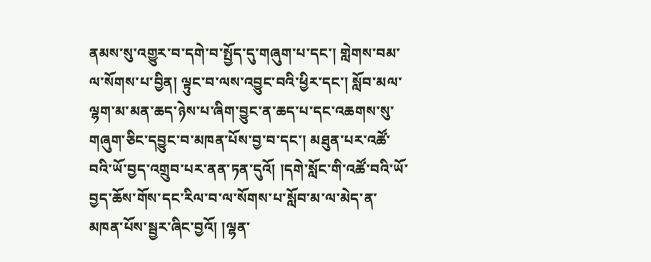ནམས་སུ་འགྱུར་བ་དགེ་བ་སྤྱོད་དུ་གཞུག་པ་དང་། གླེགས་བམ་ལ་སོགས་པ་བྱིན། ལྟུང་བ་ལས་འབྱུང་བའི་ཕྱིར་དང་། སློབ་མལ་ལྷག་མ་མན་ཆད་ཉེས་པ་ཞིག་བྱུང་ན་ཆད་པ་དང་འཆགས་སུ་གཞུག་ཅིང་དབྱུང་བ་མཁན་པོས་བྱ་བ་དང་། མཐུན་པར་འཚོ་བའི་ཡོ་བྱད་འགྲུབ་པར་ནན་ཏན་དུའོ། །དགེ་སློང་གི་འཚོ་བའི་ཡོ་བྱད་ཆོས་གོས་དང་རིལ་བ་ལ་སོགས་པ་སློབ་མ་ལ་མེད་ན་མཁན་པོས་སྦྱར་ཞིང་བྱའོ། །ལྷན་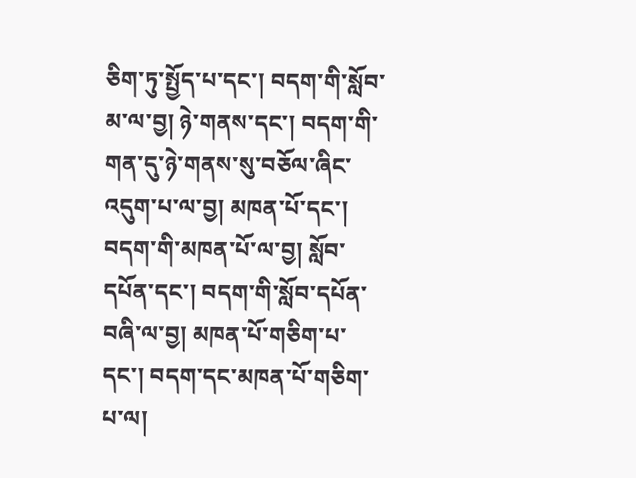ཅིག་ཏུ་སྤྱོད་པ་དང་། བདག་གི་སློབ་མ་ལ་བྱ། ཉེ་གནས་དང་། བདག་གི་གན་དུ་ཉེ་གནས་སུ་བཅོལ་ཞིང་འདུག་པ་ལ་བྱ། མཁན་པོ་དང་། བདག་གི་མཁན་པོ་ལ་བྱ། སློབ་དཔོན་དང་། བདག་གི་སློབ་དཔོན་བཞི་ལ་བྱ། མཁན་པོ་གཅིག་པ་དང་། བདག་དང་མཁན་པོ་གཅིག་པ་ལ།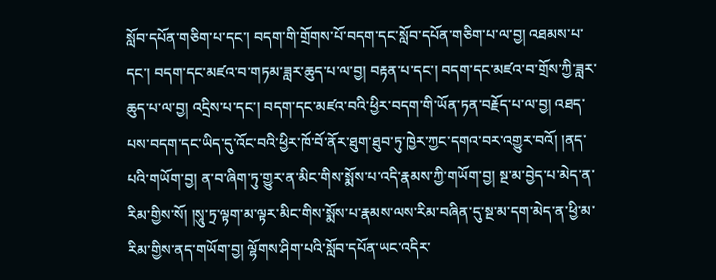སློབ་དཔོན་གཅིག་པ་དང་། བདག་གི་གྲོགས་པོ་བདག་དང་སློབ་དཔོན་གཅིག་པ་ལ་བྱ། འཐམས་པ་དང་། བདག་དང་མཛའ་བ་གཏམ་ཟླར་ཆུད་པ་ལ་བྱ། བརྟན་པ་དང་། བདག་དང་མཛའ་བ་གྲོས་ཀྱི་ཟླར་ཆུད་པ་ལ་བྱ། འདྲིས་པ་དང་། བདག་དང་མཛའ་བའི་ཕྱིར་བདག་གི་ཡོན་ཏན་བརྗོད་པ་ལ་བྱ། འཐད་པས་བདག་དང་ཡིད་དུ་འོང་བའི་ཕྱིར་ཁོ་བོ་ནོར་ཐུག་ཐུབ་ཏུ་ཁྱེར་ཀྱང་དགའ་བར་འགྱུར་བའོ། །ནད་པའི་གཡོག་བྱ། ན་བ་ཞིག་ཏུ་གྱུར་ན་མིང་གིས་སྨོས་པ་འདི་རྣམས་ཀྱི་གཡོག་བྱ། སྔ་མ་བྱེད་པ་མེད་ན་རིམ་གྱིས་སོ། །སཱུ་ཏྲ་ལྟག་མ་ལྟར་མིང་གིས་སྨོས་པ་རྣམས་ལས་རིམ་བཞིན་དུ་སྔ་མ་དག་མེད་ན་ཕྱི་མ་རིམ་གྱིས་ནད་གཡོག་བྱ། ལྷོགས་ཤིག་པའི་སློབ་དཔོན་ཡང་འདིར་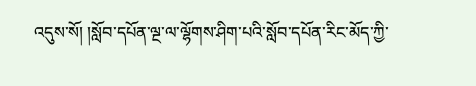འདུས་སོ། །སློབ་དཔོན་ལྔ་ལ་ལྷོགས་ཤིག་པའི་སློབ་དཔོན་རིང་མོད་ཀྱི་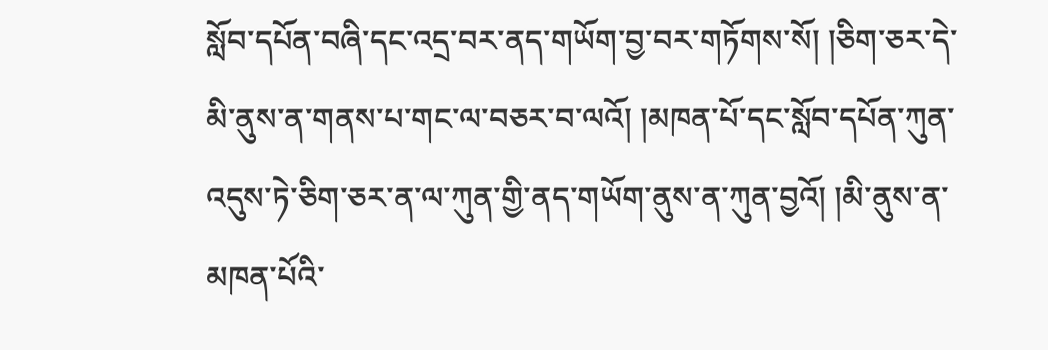སློབ་དཔོན་བཞི་དང་འདྲ་བར་ནད་གཡོག་བྱ་བར་གཏོགས་སོ། །ཅིག་ཅར་དེ་མི་ནུས་ན་གནས་པ་གང་ལ་བཅར་བ་ལའོ། །མཁན་པོ་དང་སློབ་དཔོན་ཀུན་འདུས་ཏེ་ཅིག་ཅར་ན་ལ་ཀུན་གྱི་ནད་གཡོག་ནུས་ན་ཀུན་བྱའོ། །མི་ནུས་ན་མཁན་པོའི་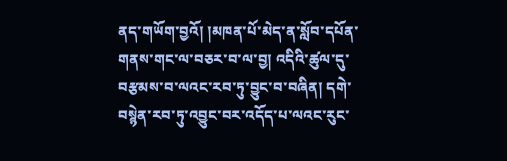ནད་གཡོག་བྱའོ། །མཁན་པོ་མེད་ན་སློབ་དཔོན་གནས་གང་ལ་བཅར་བ་ལ་བྱ། འདིའི་ཚུལ་དུ་བརྩམས་བ་ལའང་རབ་ཏུ་བྱུང་བ་བཞིན། དགེ་བསྙེན་རབ་ཏུ་འབྱུང་བར་འདོད་པ་ལའང་རུང་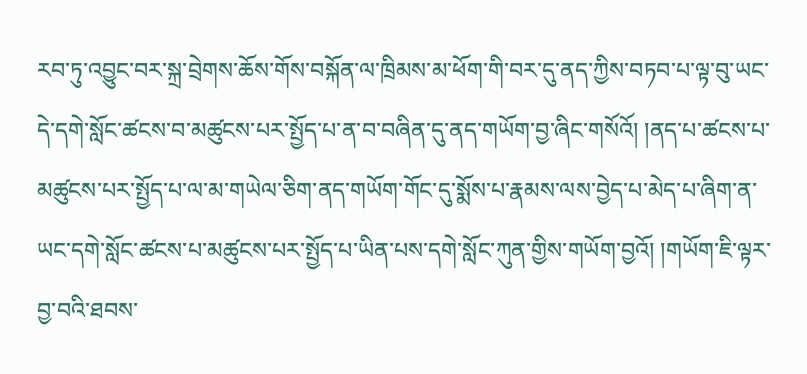རབ་ཏུ་འབྱུང་བར་སྐྲ་བྲེགས་ཆོས་གོས་བསྐོན་ལ་ཁྲིམས་མ་ཕོག་གི་བར་དུ་ནད་ཀྱིས་བཏབ་པ་ལྟ་བུ་ཡང་དེ་དགེ་སློང་ཚངས་བ་མཚུངས་པར་སྤྱོད་པ་ན་བ་བཞིན་དུ་ནད་གཡོག་བྱ་ཞིང་གསོའོ། །ནད་པ་ཚངས་པ་མཚུངས་པར་སྤྱོད་པ་ལ་མ་གཡེལ་ཅིག་ནད་གཡོག་གོང་དུ་སྨོས་པ་རྣམས་ལས་བྱེད་པ་མེད་པ་ཞིག་ན་ཡང་དགེ་སློང་ཚངས་པ་མཚུངས་པར་སྤྱོད་པ་ཡིན་པས་དགེ་སློང་ཀུན་གྱིས་གཡོག་བྱའོ། །གཡོག་ཇི་ལྟར་བྱ་བའི་ཐབས་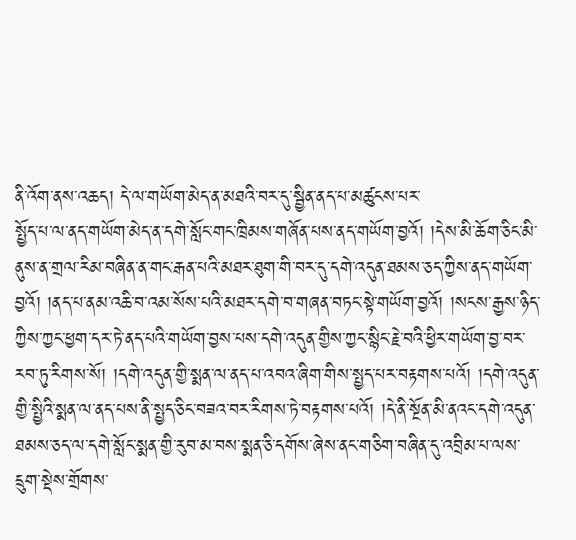ནི་འོག་ནས་འཆད། དེ་ལ་གཡོག་མེད་ན་མཐའི་བར་དུ་སྦྱིན་ནད་པ་མཚུངས་པར་
སྤྱོད་པ་ལ་ནད་གཡོག་མེད་ན་དགེ་སློང་གང་ཁྲིམས་གཞོན་པས་ནད་གཡོག་བྱའོ། །དེས་མི་ཆོག་ཅིང་མི་ནུས་ན་གྲལ་རིམ་བཞིན་ན་གང་རྒན་པའི་མཐར་ཐུག་གི་བར་དུ་དགེ་འདུན་ཐམས་ཅད་ཀྱིས་ནད་གཡོག་བྱའོ། །ནད་པ་ནམ་འཆི་བ་འམ་སོས་པའི་མཐར་དགེ་བ་གཞན་བཏང་སྟེ་གཡོག་བྱའོ། །སངས་རྒྱས་ཉིད་ཀྱིས་ཀྱང་ཕྱག་དར་ཏེ་ནད་པའི་གཡོག་བྱས་པས་དགེ་འདུན་གྱིས་ཀྱང་སྙིང་རྗེ་བའི་ཕྱིར་གཡོག་བྱ་བར་རབ་ཏུ་རིགས་སོ། །དགེ་འདུན་གྱི་སྨན་ལ་ནད་པ་འབའ་ཞིག་གིས་སྤྱད་པར་བརྟགས་པའོ། །དགེ་འདུན་གྱི་སྤྱིའི་སྨན་ལ་ནད་པས་ནི་སྤྱད་ཅིང་བཟའ་བར་རིགས་ཏེ་བརྟགས་པའོ། །དེ་ནི་སྔོན་མི་ནའང་དགེ་འདུན་ཐམས་ཅད་ལ་དགེ་སློང་སྨན་གྱི་རུབ་མ་བས་སྨན་ཅི་དགོས་ཞེས་ནང་གཅིག་བཞིན་དུ་འབྲིམ་པ་ལས་དྲུག་སྡེས་གྲོགས་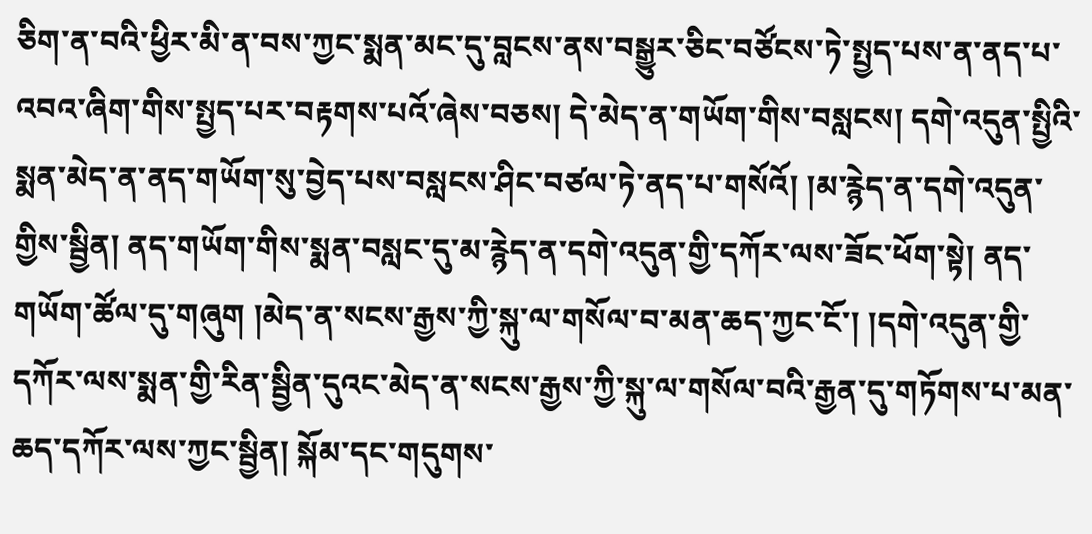ཅིག་ན་བའི་ཕྱིར་མི་ན་བས་ཀྱང་སྨན་མང་དུ་བླངས་ནས་བསྒྱུར་ཅིང་བཙོངས་ཏེ་སྤྱད་པས་ན་ནད་པ་འབའ་ཞིག་གིས་སྤྱད་པར་བརྟགས་པའོ་ཞེས་བཅས། དེ་མེད་ན་གཡོག་གིས་བསླངས། དགེ་འདུན་སྤྱིའི་སྨན་མེད་ན་ནད་གཡོག་སུ་བྱེད་པས་བསླངས་ཤིང་བཙལ་ཏེ་ནད་པ་གསོའོ། །མ་རྙེད་ན་དགེ་འདུན་གྱིས་སྦྱིན། ནད་གཡོག་གིས་སྨན་བསླང་དུ་མ་རྙེད་ན་དགེ་འདུན་གྱི་དཀོར་ལས་ཟོང་ཕོག་སྟེ། ནད་གཡོག་ཚོལ་དུ་གཞུག །མེད་ན་སངས་རྒྱས་ཀྱི་སྐུ་ལ་གསོལ་བ་མན་ཆད་ཀྱང་ངོ་། །དགེ་འདུན་གྱི་དཀོར་ལས་སྨན་གྱི་རིན་སྦྱིན་དུའང་མེད་ན་སངས་རྒྱས་ཀྱི་སྐུ་ལ་གསོལ་བའི་རྒྱན་དུ་གཏོགས་པ་མན་ཆད་དཀོར་ལས་ཀྱང་སྦྱིན། སྐོམ་དང་གདུགས་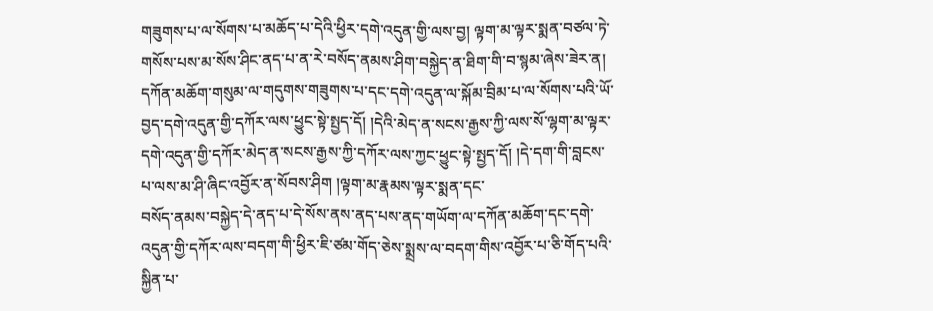གཟུགས་པ་ལ་སོགས་པ་མཆོད་པ་དེའི་ཕྱིར་དགེ་འདུན་གྱི་ལས་བྱ། ལྟག་མ་ལྟར་སྨན་བཙལ་ཏེ་གསོས་པས་མ་སོས་ཤིང་ནད་པ་ན་རེ་བསོད་ནམས་ཤིག་བསྐྱེད་ན་ཐིག་གི་བ་སྙམ་ཞེས་ཟེར་ན། དཀོན་མཆོག་གསུམ་ལ་གདུགས་གཟུགས་པ་དང་དགེ་འདུན་ལ་སྐོམ་བྲིམ་པ་ལ་སོགས་པའི་ཡོ་བྱད་དགེ་འདུན་གྱི་དཀོར་ལས་ཕྱུང་སྟེ་སྤྱད་དོ། །དེའི་མེད་ན་སངས་རྒྱས་ཀྱི་ལས་སོ་ལྷག་མ་ལྟར་དགེ་འདུན་གྱི་དཀོར་མེད་ན་སངས་རྒྱས་ཀྱི་དཀོར་ལས་ཀྱང་ཕྱུང་སྟེ་སྤྱད་དོ། །དེ་དག་གི་བླངས་པ་ལས་མ་ཤི་ཞིང་འབྱོར་ན་སོབས་ཤིག །ལྟག་མ་རྣམས་ལྟར་སྨན་དང་
བསོད་ནམས་བསྐྱེད་དེ་ནད་པ་དེ་སོས་ནས་ནད་པས་ནད་གཡོག་ལ་དཀོན་མཆོག་དང་དགེ་འདུན་གྱི་དཀོར་ལས་བདག་གི་ཕྱིར་ཇི་ཙམ་གོད་ཅེས་སྨྲས་ལ་བདག་གིས་འབྱོར་པ་ཅི་གོད་པའི་སྐྱིན་པ་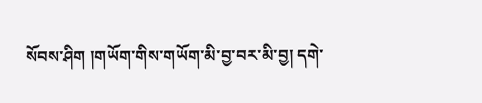སོབས་ཤིག །གཡོག་གིས་གཡོག་མི་བྱ་བར་མི་བྱ། དགེ་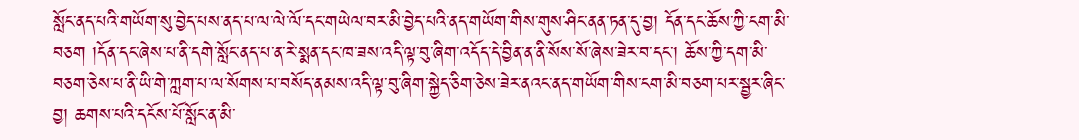སློང་ནད་པའི་གཡོག་སུ་བྱེད་པས་ནད་པ་ལ་ལེ་ལོ་དང་གཡེལ་བར་མི་བྱེད་པའི་ནད་གཡོག་གིས་གུས་ཤིང་ནན་ཏན་དུ་བྱ། དོན་དང་ཆོས་ཀྱི་ངག་མི་བཅག །དོན་དང་ཞེས་པ་ནི་དགེ་སློང་ནད་པ་ན་རེ་སྨན་དང་ཁ་ཟས་འདི་ལྟ་བུ་ཞིག་འདོད་དེ་བྱིན་ན་ནི་སོས་སོ་ཞེས་ཟེར་བ་དང་། ཆོས་ཀྱི་དག་མི་བཅག་ཅེས་པ་ནི་ཡི་གེ་ཀླག་པ་ལ་སོགས་པ་བསོད་ནམས་འདི་ལྟ་བུ་ཞིག་སྐྱེད་ཅིག་ཅེས་ཟེར་ནའང་ནད་གཡོག་གིས་ངག་མི་བཅག་པར་སྦྱར་ཞིང་བྱ། ཆགས་པའི་དངོས་པོ་སློང་ན་མི་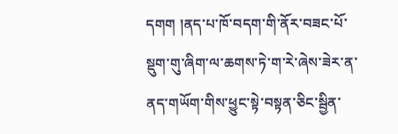དགག །ནད་པ་ཁོ་བདག་གི་ནོར་བཟང་པོ་སྡུག་གུ་ཞིག་ལ་ཆགས་ཏེ་ག་རེ་ཞེས་ཟེར་ན་ནད་གཡོག་གིས་ཕྱུང་སྟེ་བསྟན་ཅིང་སྦྱིན་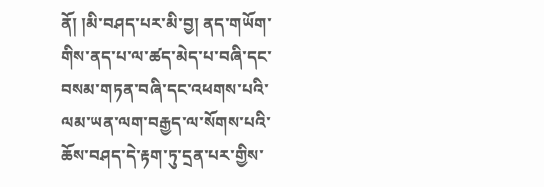ནོ། །མི་བཤད་པར་མི་བྱ། ནད་གཡོག་གིས་ནད་པ་ལ་ཚད་མེད་པ་བཞི་དང་བསམ་གཏན་བཞི་དང་འཕགས་པའི་ལམ་ཡན་ལག་བརྒྱད་ལ་སོགས་པའི་ཆོས་བཤད་དེ་རྟག་ཏུ་དྲན་པར་གྱིས་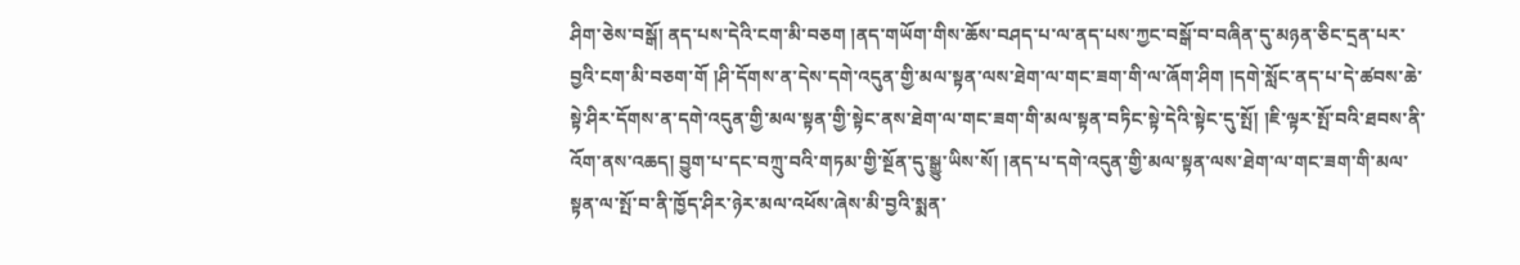ཤིག་ཅེས་བསྒོ། ནད་པས་དེའི་ངག་མི་བཅག །ནད་གཡོག་གིས་ཆོས་བཤད་པ་ལ་ནད་པས་ཀྱང་བསྒོ་བ་བཞིན་དུ་མཉན་ཅིང་དྲན་པར་བྱའི་ངག་མི་བཅག་གོ །ཤི་དོགས་ན་དེས་དགེ་འདུན་གྱི་མལ་སྟན་ལས་ཐེག་ལ་གང་ཟག་གི་ལ་ཞོག་ཤིག །དགེ་སློང་ནད་པ་དེ་ཚབས་ཆེ་སྟེ་ཤིར་དོགས་ན་དགེ་འདུན་གྱི་མལ་སྟན་གྱི་སྟེང་ནས་ཐེག་ལ་གང་ཟག་གི་མལ་སྟན་བཏིང་སྟེ་དེའི་སྟེང་དུ་སྤོ། །ཇི་ལྟར་སྤོ་བའི་ཐབས་ནི་འོག་ནས་འཆད། བྱུག་པ་དང་བཀྲུ་བའི་གཏམ་གྱི་སྔོན་དུ་སྒྱུ་ཡིས་སོ། །ནད་པ་དགེ་འདུན་གྱི་མལ་སྟན་ལས་ཐེག་ལ་གང་ཟག་གི་མལ་སྟན་ལ་སྤོ་བ་ནི་ཁྱོད་ཤིར་ཉེར་མལ་འཕོས་ཞེས་མི་བྱའི་སྨན་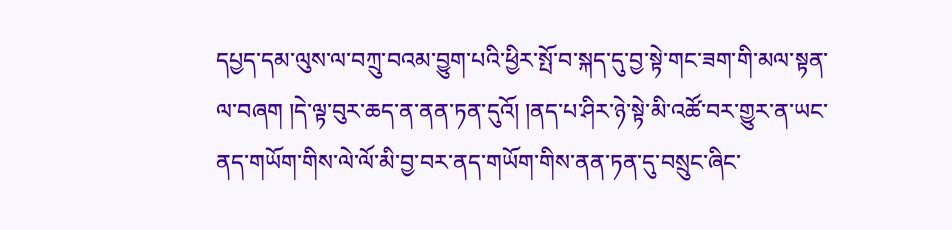དཔྱད་དམ་ལུས་ལ་བཀྲུ་བའམ་བྱུག་པའི་ཕྱིར་སྤོ་བ་སྐད་དུ་བྱ་སྟེ་གང་ཟག་གི་མལ་སྟན་ལ་བཞག །དེ་ལྟ་བུར་ཆད་ན་ནན་ཏན་དུའོ། །ནད་པ་ཤིར་ཉེ་སྟེ་མི་འཚོ་བར་གྱུར་ན་ཡང་ནད་གཡོག་གིས་ལེ་ལོ་མི་བྱ་བར་ནད་གཡོག་གིས་ནན་ཏན་དུ་བསྲུང་ཞིང་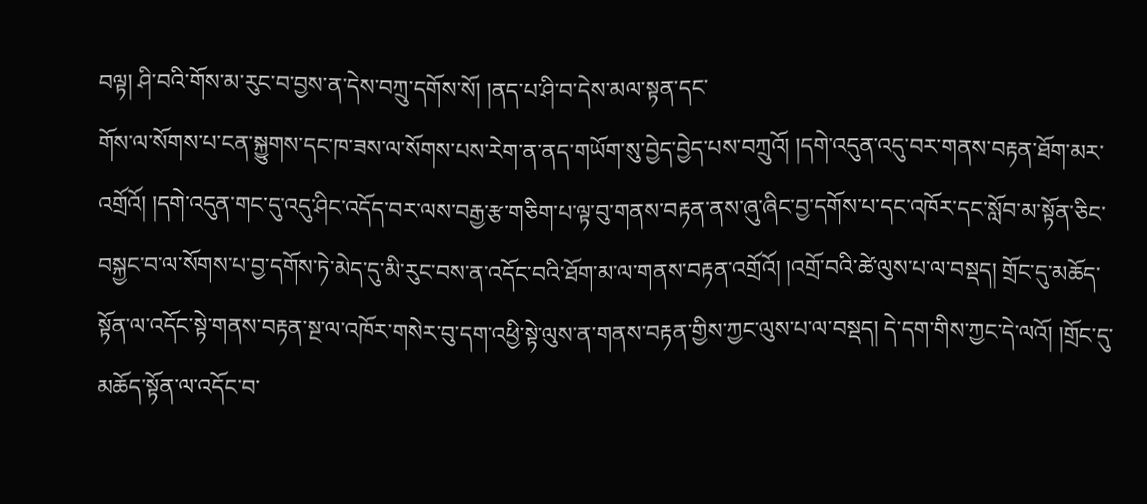བལྟ། ཤི་བའི་གོས་མ་རུང་བ་བྱས་ན་དེས་བཀྲུ་དགོས་སོ། །ནད་པ་ཤི་བ་དེས་མལ་སྟན་དང་
གོས་ལ་སོགས་པ་ངན་སྐྱུགས་དང་ཁ་ཟས་ལ་སོགས་པས་རེག་ན་ནད་གཡོག་སུ་བྱེད་བྱེད་པས་བཀྲུའོ། །དགེ་འདུན་འདུ་བར་གནས་བརྟན་ཐོག་མར་འགྲོའོ། །དགེ་འདུན་གང་དུ་འདུ་ཤིང་འདོད་བར་ལས་བརྒྱ་རྩ་གཅིག་པ་ལྟ་བུ་གནས་བརྟན་ནས་ཞུ་ཞིང་བྱ་དགོས་པ་དང་འཁོར་དང་སློབ་མ་སྟོན་ཅིང་བསྐྱང་བ་ལ་སོགས་པ་བྱ་དགོས་ཏེ་མེད་དུ་མི་རུང་བས་ན་འདོང་བའི་ཐོག་མ་ལ་གནས་བརྟན་འགྲོའོ། །འགྲོ་བའི་ཚེ་ལུས་པ་ལ་བསྡད། གྲོང་དུ་མཆོད་སྟོན་ལ་འདོང་སྟེ་གནས་བརྟན་སྔ་ལ་འཁོར་གསེར་བུ་དག་འཕྱི་སྟེ་ལུས་ན་གནས་བརྟན་གྱིས་ཀྱང་ལུས་པ་ལ་བསྡད། དེ་དག་གིས་ཀྱང་དེ་ལའོ། །གྲོང་དུ་མཆོད་སྟོན་ལ་འདོང་བ་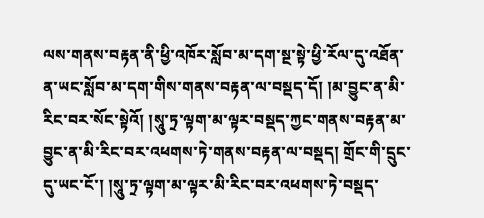ལས་གནས་བརྟན་ནི་ཕྱི་འཁོར་སློབ་མ་དག་སྔ་སྟེ་ཕྱི་རོལ་དུ་འཐོན་ན་ཡང་སློབ་མ་དག་གིས་གནས་བརྟན་ལ་བསྡད་དོ། །མ་བྱུང་ན་མི་རིང་བར་སོང་སྟེའོ། །སཱུ་ཏྲ་ལྟག་མ་ལྟར་བསྡད་ཀྱང་གནས་བརྟན་མ་བྱུང་ན་མི་རིང་བར་འཕགས་ཏེ་གནས་བརྟན་ལ་བསྡད། གྲོང་གི་དྲུང་དུ་ཡང་ངོ་། །སཱུ་ཏྲ་ལྟག་མ་ལྟར་མི་རིང་བར་འཕགས་ཏེ་བསྡད་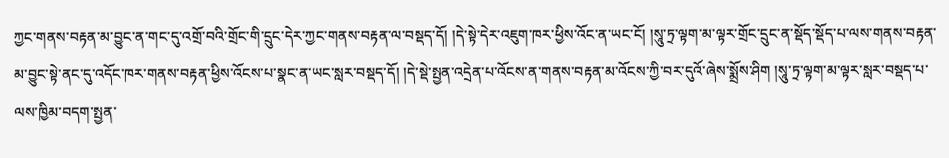ཀྱང་གནས་བརྟན་མ་བྱུང་ན་གང་དུ་འགྲོ་བའི་གྲོང་གི་དྲུང་དེར་ཀྱང་གནས་བརྟན་ལ་བསྡད་དོ། །དེ་སྟེ་དེར་འཇུག་ཁར་ཕྱིས་འོང་ན་ཡང་ངོ། །སཱུ་ཏྲ་ལྟག་མ་ལྟར་གྲོང་དྲུང་ན་སྡོད་སྡོད་པ་ལས་གནས་བརྟན་མ་བྱུང་སྟེ་ནང་དུ་འདོང་ཁར་གནས་བརྟན་ཕྱིས་འོངས་པ་སྣང་ན་ཡང་སླར་བསྡད་དོ། །དེ་སྡེ་སྤྱན་འདྲེན་པ་འོངས་ན་གནས་བརྟན་མ་འོངས་ཀྱི་བར་དུའོ་ཞེས་སྨྲོས་ཤིག །སཱུ་ཏྲ་ལྟག་མ་ལྟར་སླར་བསྡད་པ་ལས་ཁྱིམ་བདག་སྤྱན་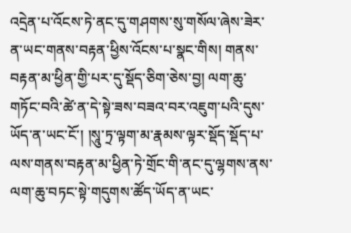འདྲེན་པ་འོངས་ཏེ་ནང་དུ་གཤགས་སུ་གསོལ་ཞེས་ཟེར་ན་ཡང་གནས་བརྟན་ཕྱིས་འོངས་པ་སྣང་གིས། གནས་བརྟན་མ་ཕྱིན་གྱི་པར་དུ་སྡོད་ཅིག་ཅེས་བྱ། ལག་ཆུ་གཏོང་བའི་ཚེ་ན་དེ་སྟེ་ཟས་བཟའ་བར་འཇུག་པའི་དུས་ཡོད་ན་ཡང་ངོ་། །སཱུ་ཏྲ་ལྟག་མ་རྣམས་ལྟར་སྡོད་སྡོད་པ་ལས་གནས་བརྟན་མ་ཕྱིན་ཏེ་གྲོང་གི་ནང་དུ་ལྷགས་ནས་ལག་ཆུ་བཏང་སྟེ་གདུགས་ཚོད་ཡོད་ན་ཡང་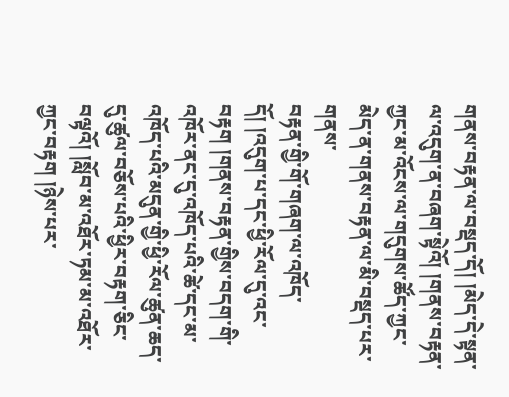གནས་བརྟན་ལ་བསྡད་དོ། །མེད་དེ་སྟན་ལ་འདུག་ན་བཞག་སྟེའོ། །གནས་བརྟན་ཀྱང་མ་འོངས་ལ་གདུགས་ཚོད་ཀྱང་མེད་ན་གནས་བརྟན་ལ་མི་བསྡད་པར་གནས་
བརྟན་གྱི་གོ་གཞག་ལ་འཁོད་དོ། །འདུག་པ་དང་ཕྱི་རོལ་དུ་འང་བརྟག །གནས་བརྟན་གྱིས་བདག་གི་འཁོར་ནང་དུ་འཁོད་པའི་ཚེ་དང་མ་འཁོད་པའི་མདུན་གྱི་ཕྱི་རོལ་ཚུན་ཆད་དུ་ཚུལ་བཅོས་པའི་ཕྱིར་བརྟག་ཅིང་བལྟའོ། །སློབ་མ་འཐོར་ཏམ་མ་འཐོར་ཀྱང་བརྟག །ཉེས་པར་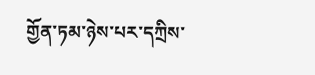གྱོན་ཏམ་ཉེས་པར་དཀྲིས་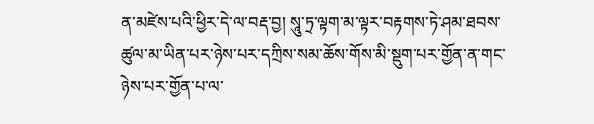ན་མཛེས་པའི་ཕྱིར་དེ་ལ་བརྡ་བྱ། སཱུ་ཏྲ་ལྟག་མ་ལྟར་བརྟགས་ཏེ་ཤམ་ཐབས་ཚུལ་མ་ཡིན་པར་ཉེས་པར་དཀྲིས་སམ་ཆོས་གོས་མི་སྡུག་པར་གྱོན་ན་གང་ཉེས་པར་གྱོན་པ་ལ་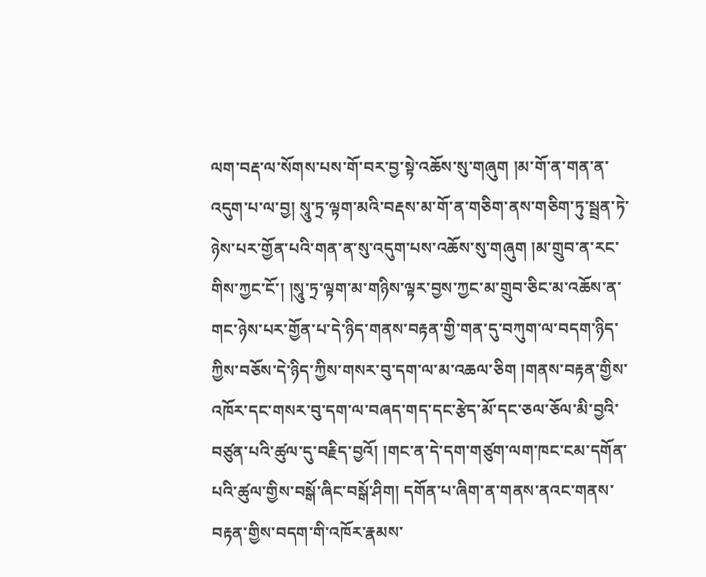ལག་བརྡ་ལ་སོགས་པས་གོ་བར་བྱ་སྟེ་འཆོས་སུ་གཞུག །མ་གོ་ན་གན་ན་འདུག་པ་ལ་བྱ། སཱུ་ཏྲ་ལྟག་མའི་བརྡས་མ་གོ་ན་གཅིག་ནས་གཅིག་ཏུ་སྦྲན་ཏེ་ཉེས་པར་གྱོན་པའི་གན་ན་སུ་འདུག་པས་འཆོས་སུ་གཞུག །མ་གྲུབ་ན་རང་གིས་ཀྱང་ངོ་། །སཱུ་ཏྲ་ལྟག་མ་གཉིས་ལྟར་བྱས་ཀྱང་མ་གྲུབ་ཅིང་མ་འཆོས་ན་གང་ཉེས་པར་གྱོན་པ་དེ་ཉིད་གནས་བརྟན་གྱི་གན་དུ་བཀུག་ལ་བདག་ཉིད་ཀྱིས་བཅོས་དེ་ཉིད་ཀྱིས་གསར་བུ་དག་ལ་མ་འཆལ་ཅིག །གནས་བརྟན་གྱིས་འཁོར་དང་གསར་བུ་དག་ལ་བཞད་གད་དང་རྩེད་མོ་དང་ཅལ་ཅོལ་མི་བྱའི་བཙུན་པའི་ཚུལ་དུ་བརྗིད་བྱའོ། །གང་ན་དེ་དག་གཙུག་ལག་ཁང་ངམ་དགོན་པའི་ཚུལ་གྱིས་བསྒོ་ཞིང་བསྒོ་ཤིག། དགོན་པ་ཞིག་ན་གནས་ནའང་གནས་བརྟན་གྱིས་བདག་གི་འཁོར་རྣམས་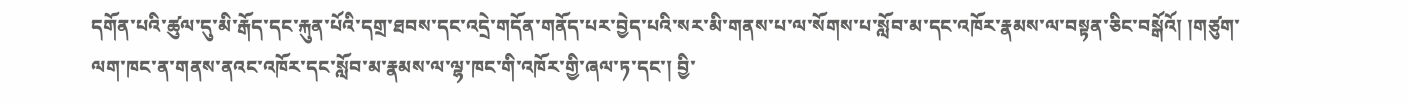དགོན་པའི་ཚུལ་དུ་མི་རྒོད་དང་རྐུན་པོའི་དགྲ་ཐབས་དང་འདྲེ་གདོན་གནོད་པར་བྱེད་པའི་སར་མི་གནས་པ་ལ་སོགས་པ་སློབ་མ་དང་འཁོར་རྣམས་ལ་བསྟན་ཅིང་བསྒོའོ། །གཙུག་ལག་ཁང་ན་གནས་ནའང་འཁོར་དང་སློབ་མ་རྣམས་ལ་ལྷ་ཁང་གི་འཁོར་གྱི་ཞལ་ཏ་དང་། བྱི་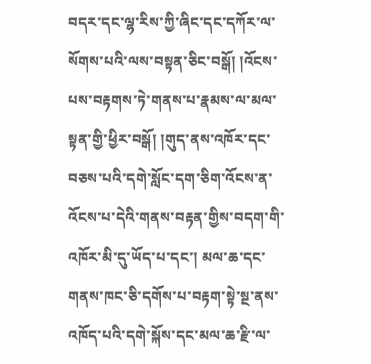བདར་དང་ལྷ་རིས་ཀྱི་ཞིང་དང་དཀོར་ལ་སོགས་པའི་ལས་བསྟན་ཅིང་བསྒོ། །འོངས་པས་བརྟགས་ཏེ་གནས་པ་རྣམས་ལ་མལ་སྟན་གྱི་ཕྱིར་བསྒོ། །གུད་ནས་འཁོར་དང་བཅས་པའི་དགེ་སློང་དག་ཅིག་འོངས་ན་འོངས་པ་དེའི་གནས་བརྟན་གྱིས་བདག་གི་འཁོར་མི་དུ་ཡོད་པ་དང་། མལ་ཆ་དང་གནས་ཁང་ཅི་དགོས་པ་བརྟག་སྟེ་སྔ་ནས་འཁོད་པའི་དགེ་སྐོས་དང་མལ་ཆ་རྫི་ལ་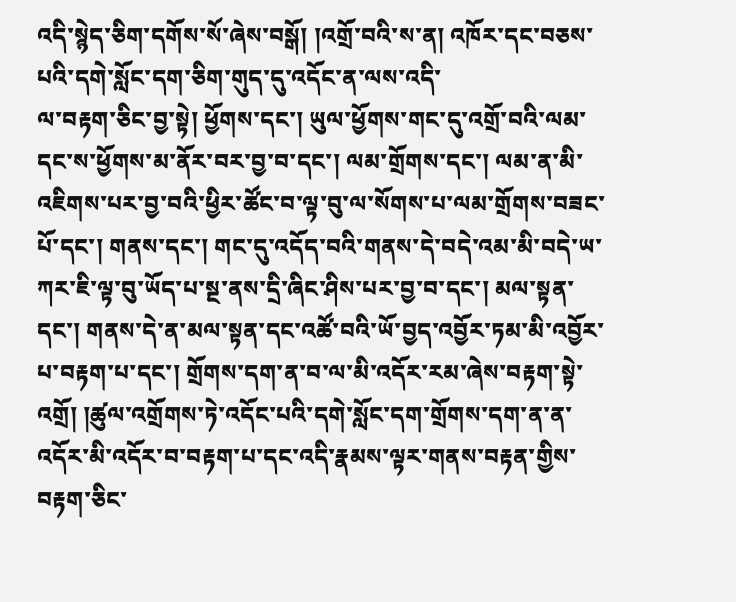འདི་སྙེད་ཅིག་དགོས་སོ་ཞེས་བསྒོ། །འགྲོ་བའི་ས་ན། འཁོར་དང་བཅས་པའི་དགེ་སློང་དག་ཅིག་གུད་དུ་འདོང་ན་ལས་འདི་
ལ་བརྟག་ཅིང་བྱ་སྟེ། ཕྱོགས་དང་། ཡུལ་ཕྱོགས་གང་དུ་འགྲོ་བའི་ལམ་དང་ས་ཕྱོགས་མ་ནོར་བར་བྱ་བ་དང་། ལམ་གྲོགས་དང་། ལམ་ན་མི་འཇིགས་པར་བྱ་བའི་ཕྱིར་ཚོང་བ་ལྟ་བུ་ལ་སོགས་པ་ལམ་གྲོགས་བཟང་པོ་དང་། གནས་དང་། གང་དུ་འདོད་བའི་གནས་དེ་བདེ་འམ་མི་བདེ་ཡ་ཀར་ཇི་ལྟ་བུ་ཡོད་པ་སྔ་ནས་དྲི་ཞིང་ཤིས་པར་བྱ་བ་དང་། མལ་སྟན་དང་། གནས་དེ་ན་མལ་སྟན་དང་འཚོ་བའི་ཡོ་བྱད་འབྱོར་ཏམ་མི་འབྱོར་པ་བརྟག་པ་དང་། གྲོགས་དག་ན་བ་ལ་མི་འདོར་རམ་ཞེས་བརྟག་སྟེ་འགྲོ། །ཚུལ་འགྲོགས་ཏེ་འདོང་པའི་དགེ་སློང་དག་གྲོགས་དག་ན་ན་འདོར་མི་འདོར་བ་བརྟག་པ་དང་འདི་རྣམས་ལྟར་གནས་བརྟན་གྱིས་བརྟག་ཅིང་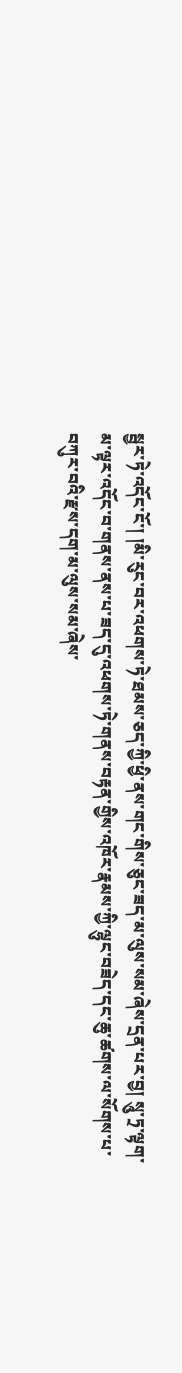སྦྱར་ཏེ་འདོང་ངོ་། །མི་རུང་བར་འཕགས་ཏེ་ཐམས་ཅད་ཀྱི་ཕྱི་ནས་གང་གིས་ཅུང་ཟད་མ་ལུས་སམ་ཞེས་དྲན་པར་བྱ། སཱུ་ཏྲ་ལྟག་མ་ལྟར་འདོང་བ་གནས་ནས་པ་ཟད་དུ་འཕགས་ཏེ་གནས་བརྟན་གྱིས་འཁོར་རྣམས་ཀྱི་ལྷུང་བཟེད་དང་ཆུ་ཚགས་ལ་སོགས་པ་བཀུར་བའི་རྫས་དག་མ་ལུས་སམ་ཞེས་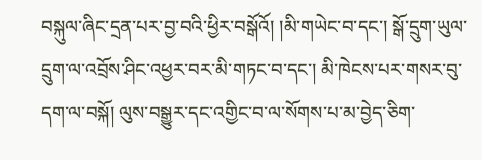བསྐུལ་ཞིང་དྲན་པར་བྱ་བའི་ཕྱིར་བསྒོའོ། །མི་གཡེང་བ་དང་། སྒོ་དྲུག་ཡུལ་དྲུག་ལ་འབྲོས་ཤིང་འཕྱར་བར་མི་གཏང་བ་དང་། མི་ཁེངས་པར་གསར་བུ་དག་ལ་བསྐོ། ལུས་བསྒྱུར་དང་འགྱིང་བ་ལ་སོགས་པ་མ་བྱེད་ཅིག་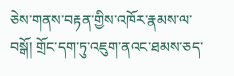ཅེས་གནས་བརྟན་གྱིས་འཁོར་རྣམས་ལ་བསྒོ། གྲོང་དག་ཏུ་འཇུག་ནའང་ཐམས་ཅད་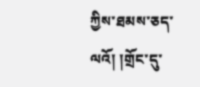ཀྱིས་ཐམས་ཅད་ལའོ། །གྲོང་དུ་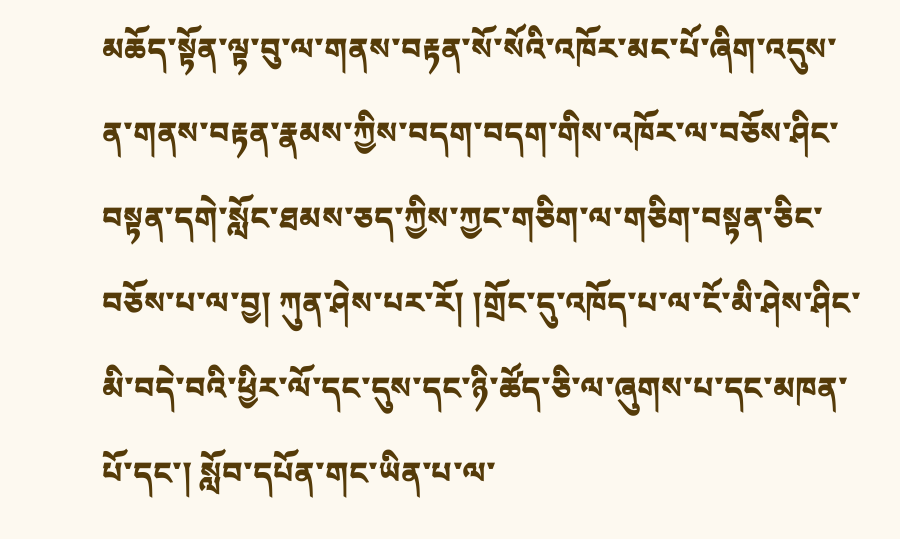མཆོད་སྟོན་ལྟ་བུ་ལ་གནས་བརྟན་སོ་སོའི་འཁོར་མང་པོ་ཞིག་འདུས་ན་གནས་བརྟན་རྣམས་ཀྱིས་བདག་བདག་གིས་འཁོར་ལ་བཅོས་ཤིང་བསྟན་དགེ་སློང་ཐམས་ཅད་ཀྱིས་ཀྱང་གཅིག་ལ་གཅིག་བསྟན་ཅིང་བཅོས་པ་ལ་བྱ། ཀུན་ཤེས་པར་རོ། །གྲོང་དུ་འཁོད་པ་ལ་ངོ་མི་ཤེས་ཤིང་མི་བདེ་བའི་ཕྱིར་ལོ་དང་དུས་དང་ཉི་ཚོད་ཅི་ལ་ཞུགས་པ་དང་མཁན་པོ་དང་། སློབ་དཔོན་གང་ཡིན་པ་ལ་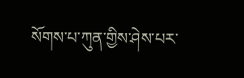སོགས་པ་ཀུན་གྱིས་ཤེས་པར་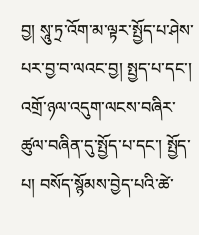བྱ། སཱུ་ཏྲ་འོག་མ་ལྟར་སྤྱོད་པ་ཤེས་པར་བྱ་བ་ལའང་བྱ། སྤྱད་པ་དང་། འགྲོ་ཉལ་འདུག་ལངས་བཞིར་ཚུལ་བཞིན་དུ་སྤྱོད་པ་དང་། སྤྱོད་པ། བསོད་སྙོམས་བྱེད་པའི་ཚེ་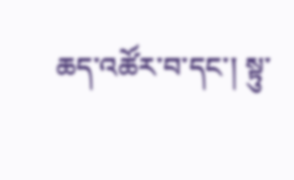ཆད་འཚོར་བ་དང་། སྟུ་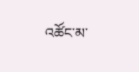འཚོང་མ་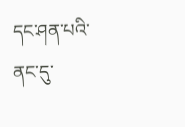དང་ཤན་པའི་ནང་དུ་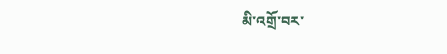མི་འགྲོ་བར་